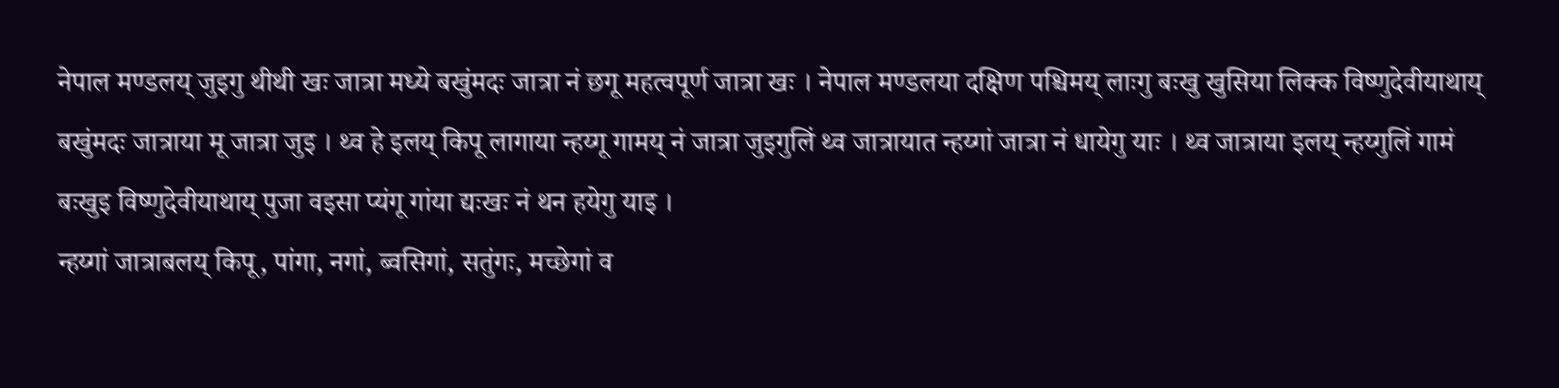नेपाल मण्डलय् जुइगु थीथी खः जात्रा मध्ये बखुंमदः जात्रा नं छगू महत्वपूर्ण जात्रा खः । नेपाल मण्डलया दक्षिण पश्चिमय् लाःगु बःखु खुसिया लिक्क विष्णुदेवीयाथाय् बखुंमदः जात्राया मू जात्रा जुइ । थ्व हे इलय् किपू लागाया न्हय्गू गामय् नं जात्रा जुइगुलिं थ्व जात्रायात न्हय्गां जात्रा नं धायेगु याः । थ्व जात्राया इलय् न्हय्गुलिं गामं बःखुइ विष्णुदेवीयाथाय् पुजा वइसा प्यंगू गांया द्यःखः नं थन हयेगु याइ ।
न्हय्गां जात्राबलय् किपू, पांगा, नगां, ब्वसिगां, सतुंगः, मच्छेगां व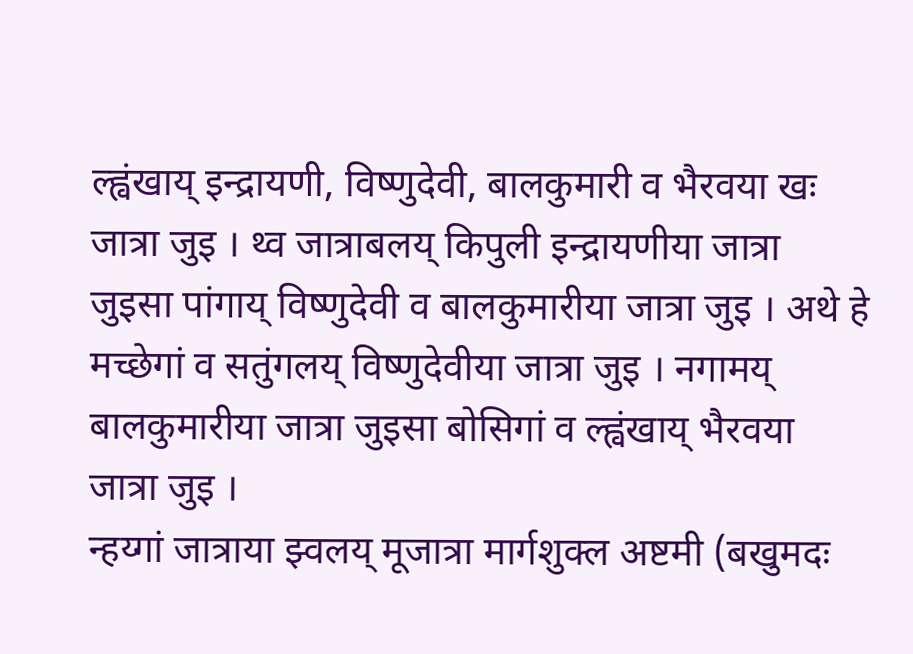ल्ह्वंखाय् इन्द्रायणी, विष्णुदेवी, बालकुमारी व भैरवया खः जात्रा जुइ । थ्व जात्राबलय् किपुली इन्द्रायणीया जात्रा जुइसा पांगाय् विष्णुदेवी व बालकुमारीया जात्रा जुइ । अथे हे मच्छेगां व सतुंगलय् विष्णुदेवीया जात्रा जुइ । नगामय् बालकुमारीया जात्रा जुइसा बोसिगां व ल्ह्वंखाय् भैरवया जात्रा जुइ ।
न्हय्गां जात्राया झ्वलय् मूजात्रा मार्गशुक्ल अष्टमी (बखुमदः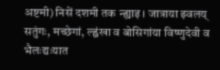अष्टमी) निसें दशमी तक न्ह्याइ । जात्राया झ्वलय् सतुंगः, मच्छेगां, ल्ह्वंखा व बोसिगांया विष्णुदेवी व भैलःद्यःयात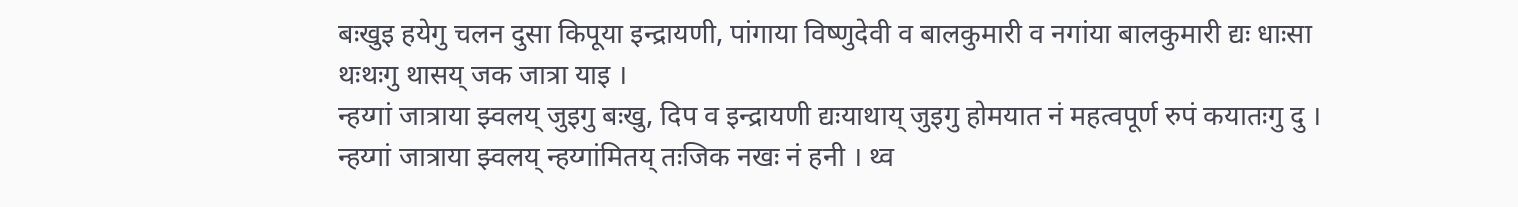बःखुइ हयेगु चलन दुसा किपूया इन्द्रायणी, पांगाया विष्णुदेवी व बालकुमारी व नगांया बालकुमारी द्यः धाःसा थःथःगु थासय् जक जात्रा याइ ।
न्हय्गां जात्राया झ्वलय् जुइगु बःखु, दिप व इन्द्रायणी द्यःयाथाय् जुइगु होमयात नं महत्वपूर्ण रुपं कयातःगु दु । न्हय्गां जात्राया झ्वलय् न्हय्गांमितय् तःजिक नखः नं हनी । थ्व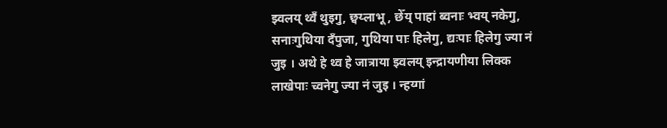झ्वलय् थ्वँ थुइगु, छ्वय्लाभू, छेँय् पाहां ब्वनाः भ्वय् नकेगु, सनाःगुथिया दँपुजा, गुथिया पाः हिलेगु, द्यःपाः हिलेगु ज्या नं जुइ । अथे हे थ्व हे जात्राया झ्वलय् इन्द्रायणीया लिक्क लाखेपाः च्वनेगु ज्या नं जुइ । न्हय्गां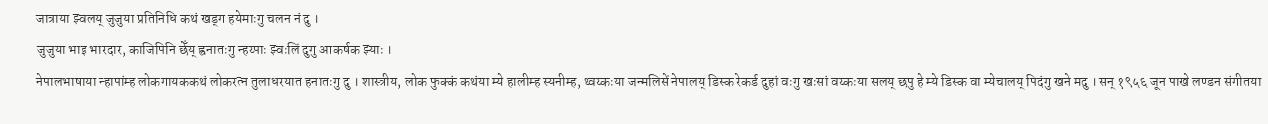जात्राया झ्वलय् जुजुया प्रतिनिधि कथं खड्ग हयेमाःगु चलन नं दु ।
जुजुया भाइ भारदार, काजिपिनि छेँय् ह्वनातःगु न्हय्पाः झ्वःलिं दुगु आकर्षक झ्याः ।
नेपालभाषाया न्हापांम्ह लोकगायककथं लोकरत्न तुलाधरयात हनातःगु दु । शास्त्रीय, लोक फुक्कं कथंया म्ये हालीम्ह स्यनीम्ह, थ्वय्कःया जन्मलिसें नेपालय् डिस्क रेकर्ड दुहां वःगु खःसां वय्कःया सलय् छपु हे म्ये डिस्क वा म्येचालय् पिदंगु खने मदु । सन् १९५६ जून पाखे लण्डन संगीतया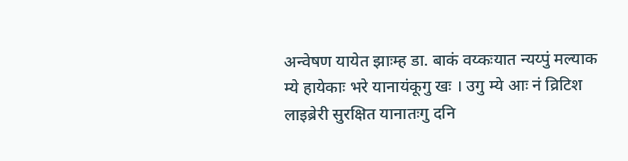अन्वेषण यायेत झाःम्ह डा. बाकं वय्कःयात न्यय्पुं मल्याक म्ये हायेकाः भरे यानायंकूगु खः । उगु म्ये आः नं व्रिटिश लाइब्रेरी सुरक्षित यानातःगु दनि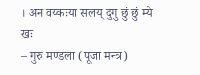। अन वय्कःया सलय् दुगु छुं छुं म्ये खः
– गुरु मण्डला (पूजा मन्त्र)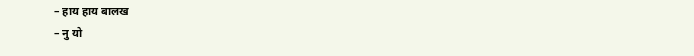– हाय हाय बालख
– नु यो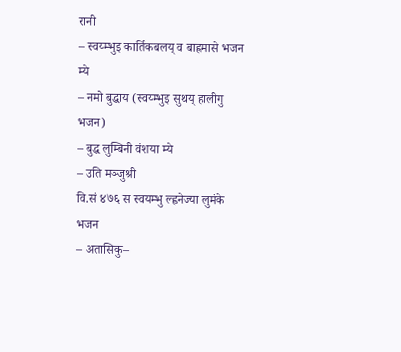रानी
– स्वय्म्भुइ कार्तिकबलय् व बाह्रमासे भजन म्ये
– नमो बुद्धाय (स्वय्म्भुइ सुथय् हालीगु भजन)
– बुद्ध लुम्बिनी वंशया म्ये
– उति मञ्जुश्री
वि.सं ४७६ स स्वयम्भु ल्ह्वनेज्या लुमंके भजन
– अतासिकु–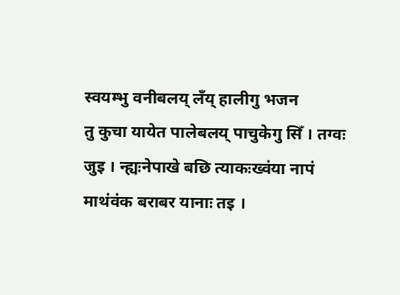स्वयम्भु वनीबलय् लँय् हालीगु भजन
तु कुचा यायेत पालेबलय् पाचुकेगु सिँ । तग्वः जुइ । न्ह्यःनेपाखे बछि त्याकःख्वंया नापं माथंवंक बराबर यानाः तइ ।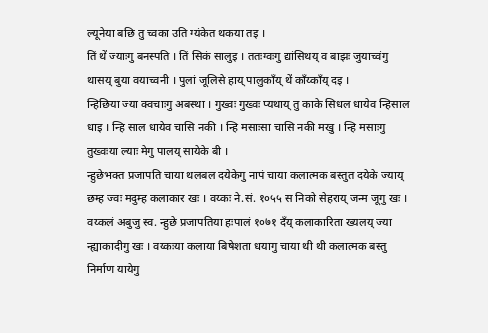ल्यूनेया बछि तु च्वका उति ग्यंकेत थकया तइ ।
तिं थें ज्याःगु बनस्पति । तिं सिकं सालुइ । ततःग्वःगु द्यांसिथय् व बाझः जुयाच्वंगु थासय् बुया वयाच्वनी । पुलां जूलिसे हाय् पालुकाँय् थें काँय्काँय् दइ ।
न्हिछिया ज्या क्वचाःगु अबस्था । गुख्वः गुख्वः प्यथाय् तु काके सिधल धायेव न्हिसाल धाइ । न्हि साल धायेव चासि नकी । न्हि मसाःसा चासि नकी मखु । न्हि मसाःगु तुख्वःया ल्याः मेगु पालय् सायेके बी ।
न्हुछेभक्त प्रजापति चाया थलबल दयेकेगु नापं चाया कलात्मक बस्तुत दयेके ज्याय् छम्ह ज्वः मदुम्ह कलाकार खः । वय्कः ने.सं. १०५५ स निको सेहराय् जन्म जूगु खः । वय्कलं अबुजु स्व. न्हुछे प्रजापतिया हःपालं १०७१ दँय् कलाकारिता ख्यलय् ज्या न्ह्याकादीगु खः । वय्कःया कलाया बिषेशता धयागु चाया थी थी कलात्मक बस्तु निर्माण यायेगु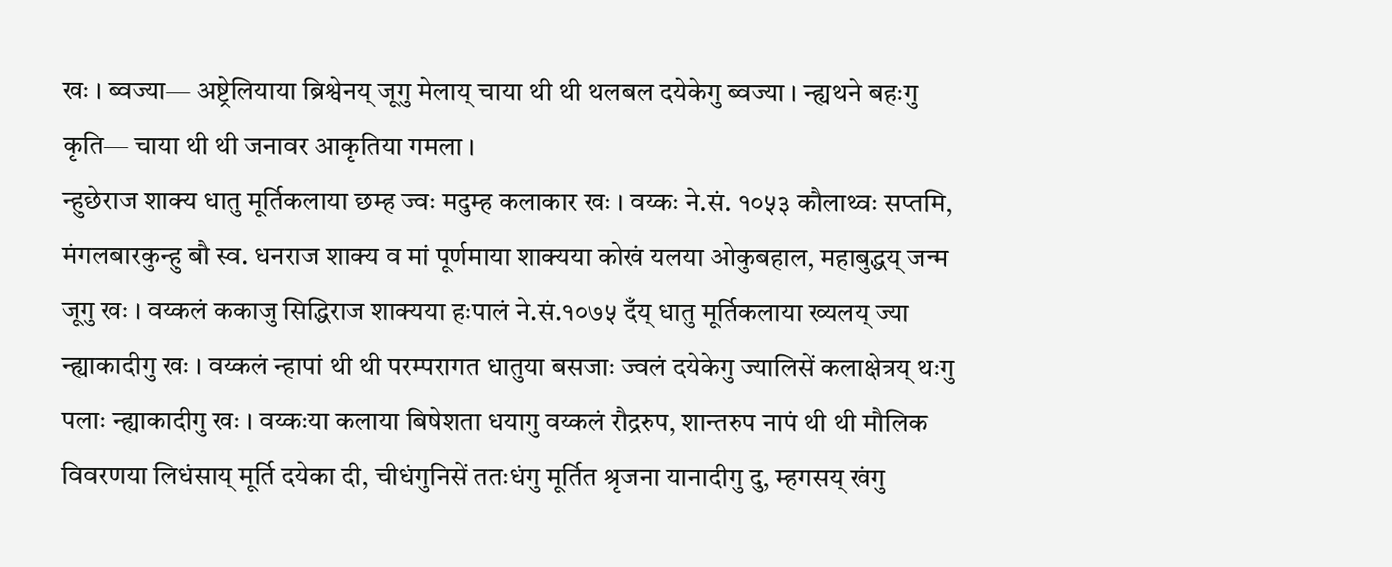खः । ब्वज्या— अष्ट्रेलियाया ब्रिश्वेनय् जूगु मेलाय् चाया थी थी थलबल दयेकेगु ब्वज्या । न्ह्यथने बहःगु कृति— चाया थी थी जनावर आकृतिया गमला ।
न्हुछेराज शाक्य धातु मूर्तिकलाया छम्ह ज्वः मदुम्ह कलाकार खः । वय्कः ने.सं. १०५३ कौलाथ्वः सप्तमि, मंगलबारकुन्हु बौ स्व. धनराज शाक्य व मां पूर्णमाया शाक्यया कोखं यलया ओकुबहाल, महाबुद्धय् जन्म जूगु खः । वय्कलं ककाजु सिद्धिराज शाक्यया हःपालं ने.सं.१०७५ दँय् धातु मूर्तिकलाया ख्यलय् ज्या न्ह्याकादीगु खः । वय्कलं न्हापां थी थी परम्परागत धातुया बसजाः ज्वलं दयेकेगु ज्यालिसें कलाक्षेत्रय् थःगु पलाः न्ह्याकादीगु खः । वय्कःया कलाया बिषेशता धयागु वय्कलं रौद्ररुप, शान्तरुप नापं थी थी मौलिक विवरणया लिधंसाय् मूर्ति दयेका दी, चीधंगुनिसें ततःधंगु मूर्तित श्रृजना यानादीगु दु, म्हगसय् खंगु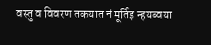वस्तु व विवरण तकयात नं मूर्तिइ न्हयब्वया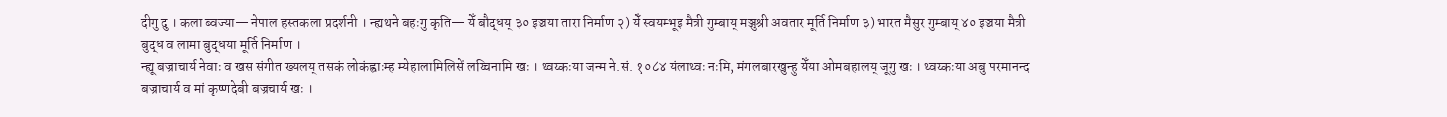दीगु दु । कला ब्वज्या— नेपाल हस्तकला प्रदर्शनी । न्ह्यथने बहःगु कृति— येँ बौद्धय् ३० इञ्चया तारा निर्माण २) येँ स्वयम्भूइ मैत्री गुम्बाय् मञ्जुश्री अवतार मूर्ति निर्माण ३) भारत मैसुर गुम्बाय् ४० इञ्चया मैत्री बुद्ध व लामा बुद्धया मूर्ति निर्माण ।
न्ह्यू बज्राचार्य नेवाः व खस संगीत ख्यलय् तसकं लोकंह्वाःम्ह म्येहालामिलिसें लय्चिनामि खः । थ्वय्कःया जन्म ने.सं. १०८४ यंलाथ्वः नःमि, मंगलबारखुन्हु येँया ओमबहालय् जूगु खः । थ्वय्कःया अबु परमानन्द बज्राचार्य व मां कृष्णदेबी बज्रचार्य खः ।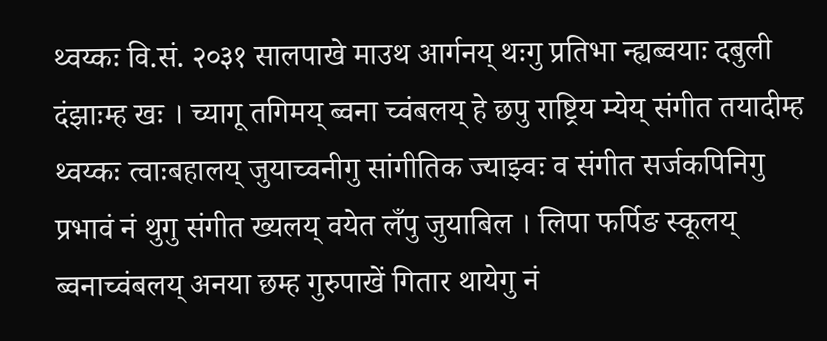थ्वय्कः वि.सं. २०३१ सालपाखे माउथ आर्गनय् थःगु प्रतिभा न्ह्यब्वयाः दबुली दंझाःम्ह खः । च्यागू तगिमय् ब्वना च्वंबलय् हे छपु राष्ट्रिय म्येय् संगीत तयादीम्ह थ्वय्कः त्वाःबहालय् जुयाच्वनीगु सांगीतिक ज्याझ्वः व संगीत सर्जकपिनिगु प्रभावं नं थुगु संगीत ख्यलय् वयेत लँपु जुयाबिल । लिपा फर्पिङ स्कूलय् ब्वनाच्वंबलय् अनया छम्ह गुरुपाखें गितार थायेगु नं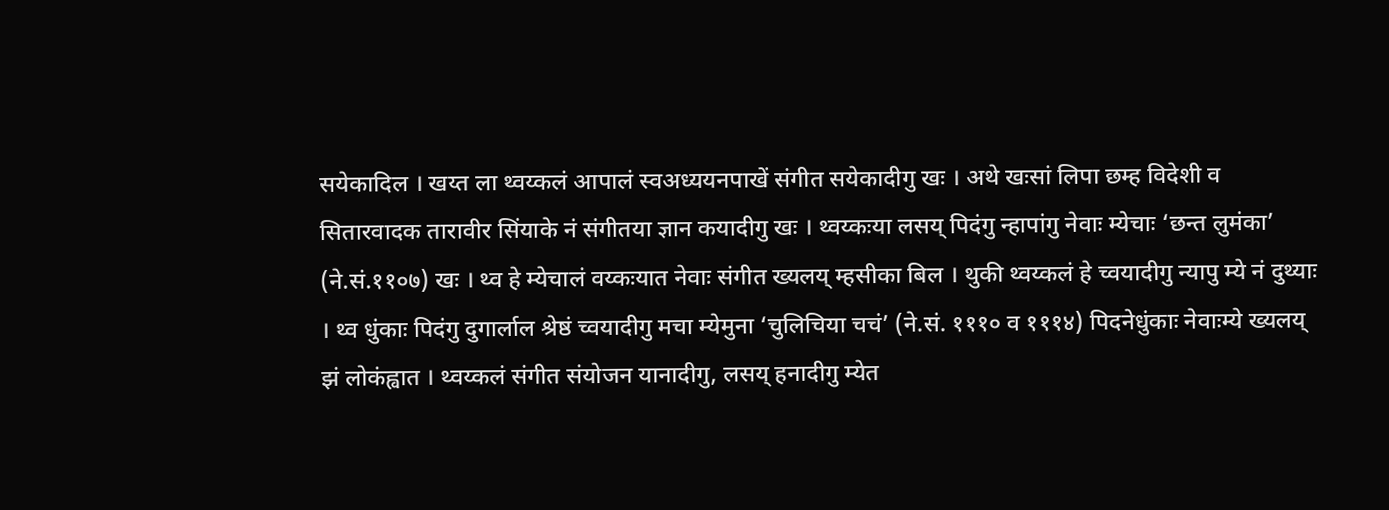सयेकादिल । खय्त ला थ्वय्कलं आपालं स्वअध्ययनपाखें संगीत सयेकादीगु खः । अथे खःसां लिपा छम्ह विदेशी व सितारवादक तारावीर सिंयाके नं संगीतया ज्ञान कयादीगु खः । थ्वय्कःया लसय् पिदंगु न्हापांगु नेवाः म्येचाः ‘छन्त लुमंका’ (ने.सं.११०७) खः । थ्व हे म्येचालं वय्कःयात नेवाः संगीत ख्यलय् म्हसीका बिल । थुकी थ्वय्कलं हे च्वयादीगु न्यापु म्ये नं दुथ्याः । थ्व धुंकाः पिदंगु दुगार्लाल श्रेष्ठं च्वयादीगु मचा म्येमुना ‘चुलिचिया चचं’ (ने.सं. १११० व १११४) पिदनेधुंकाः नेवाःम्ये ख्यलय् झं लोकंह्वात । थ्वय्कलं संगीत संयोजन यानादीगु, लसय् हनादीगु म्येत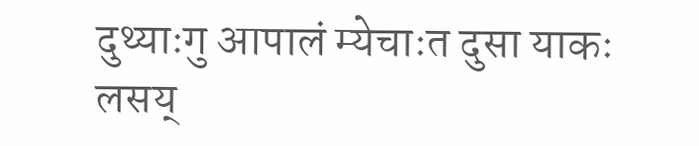दुथ्याःगु आपालं म्येचाःत दुसा याकः लसय्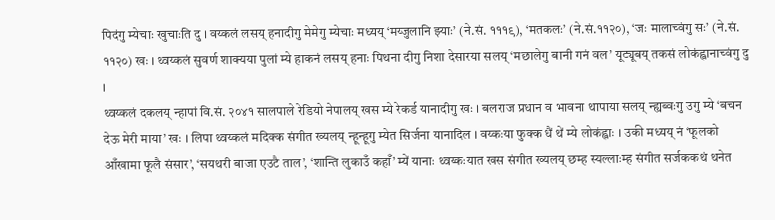पिदंगु म्येचाः खुचाःति दु । वय्कलं लसय् हनादीगु मेमेगु म्येचाः मध्यय् ‘मय्जुलानि झ्याः’ (ने.सं. १११९), ‘मतकलः’ (ने.सं.११२०), ‘जः मालाच्वंगु सः’ (ने.सं. ११२०) खः । थ्वय्कलं सुवर्ण शाक्यया पुलां म्ये हाकनं लसय् हनाः पिथना दीगु निशा देसारया सलय् ‘मछालेगु बानी गनं वल’ यूट्यूबय् तकसं लोकंह्वानाच्वंगु दु ।
थ्वय्कलं दकलय् न्हापां वि.सं. २०४१ सालपाले रेडियो नेपालय् खस म्ये रेकर्ड यानादीगु खः । बलराज प्रधान व भावना थापाया सलय् न्ह्यब्वःगु उगु म्ये ‘बचन देऊ मेरी माया’ खः । लिपा थ्वय्कलं मदिक्क संगीत ख्यलय् न्हून्हूगु म्येत सिर्जना यानादिल । वय्कःया फुक्क धैं थें म्ये लोकंह्वाः । उकी मध्यय् नं ‘फूलको आँखामा फूलै संसार’, ‘सयथरी बाजा एउटै ताल’, ‘शान्ति लुकाउँ कहाँ’ म्यें यानाः थ्वय्कःयात खस संगीत ख्यलय् छम्ह स्यल्लाःम्ह संगीत सर्जककथं थनेत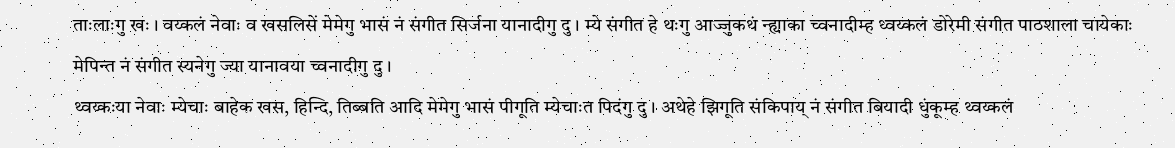ताःलाःगु खः । वय्कलं नेवाः व खसलिसें मेमेगु भासं नं संगीत सिर्जना यानादीगु दु । म्ये संगीत हे थःगु आज्जुकथं न्ह्याका च्वनादीम्ह थ्वय्कलं डोरेमी संगीत पाठशाला चायेकाः मेपिन्त नं संगीत स्यनेगु ज्या यानावया च्वनादीगु दु ।
थ्वय्कःया नेवाः म्येचाः बाहेक खस, हिन्दि, तिब्बति आदि मेमेगु भासं पीगूति म्येचाःत पिदंगु दु । अथेहे झिगूति संकिपाय् नं संगीत बियादी धुंकूम्ह थ्वय्कलं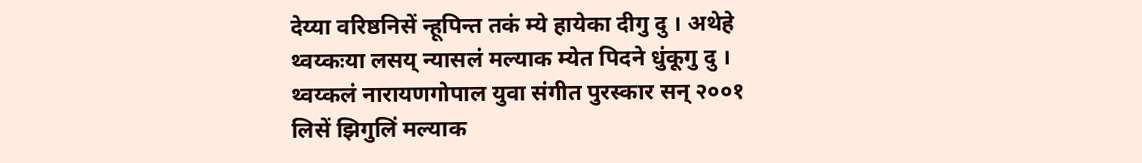देय्या वरिष्ठनिसें न्हूपिन्त तकं म्ये हायेका दीगु दु । अथेहे थ्वय्कःया लसय् न्यासलं मल्याक म्येत पिदने धुंकूगु दु । थ्वय्कलं नारायणगोपाल युवा संगीत पुरस्कार सन् २००१ लिसें झिगुलिं मल्याक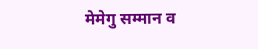मेमेगु सम्मान व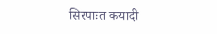सिरपाःत कयादी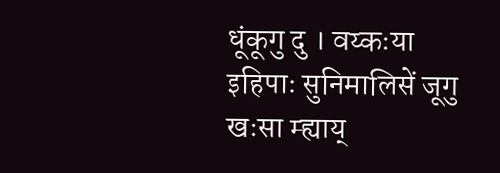धूंकूगु दु । वय्कःया इहिपाः सुनिमालिसें जूगु खःसा म्ह्याय्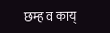छम्ह व काय्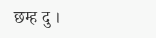छम्ह दु ।